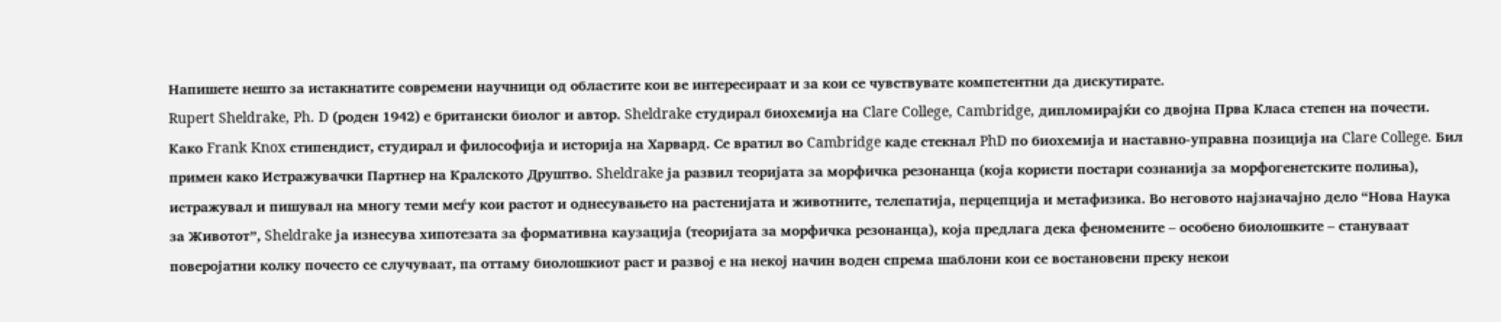Напишете нешто за истакнатите современи научници од областите кои ве интересираат и за кои се чувствувате компетентни да дискутирате.
Rupert Sheldrake, Ph. D (роден 1942) е британски биолог и автор. Sheldrake студирал биохемија на Clare College, Cambridge, дипломирајќи со двојна Прва Класа степен на почести. Како Frank Knox стипендист, студирал и философија и историја на Харвард. Се вратил во Cambridge каде стекнал PhD по биохемија и наставно-управна позиција на Clare College. Бил примен како Истражувачки Партнер на Кралското Друштво. Sheldrake ја развил теоријата за морфичка резонанца (која користи постари сознанија за морфогенетските полиња), истражувал и пишувал на многу теми меѓу кои растот и однесувањето на растенијата и животните, телепатија, перцепција и метафизика. Во неговото најзначајно дело “Нова Наука за Животот”, Sheldrake ја изнесува хипотезата за формативна каузација (теоријата за морфичка резонанца), која предлага дека феномените – особено биолошките – стануваат поверојатни колку почесто се случуваат, па оттаму биолошкиот раст и развој е на некој начин воден спрема шаблони кои се востановени преку некои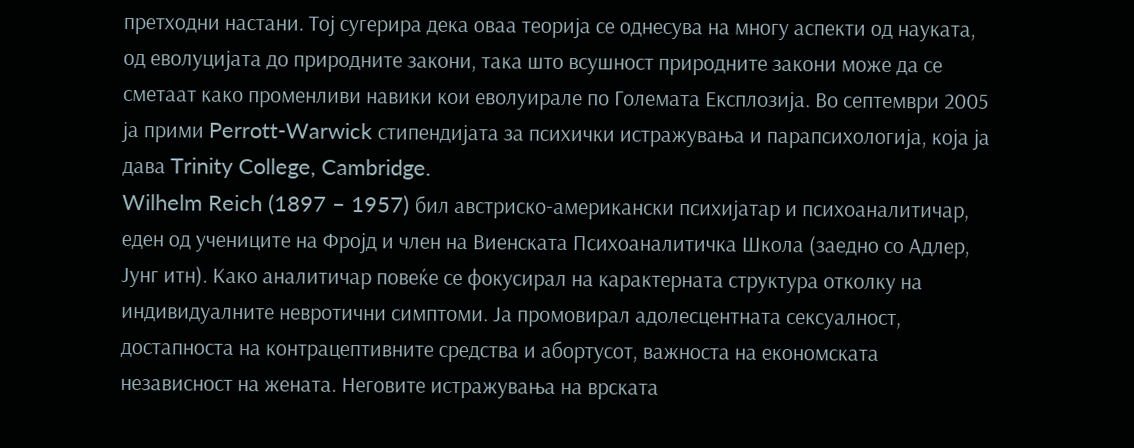претходни настани. Тој сугерира дека оваа теорија се однесува на многу аспекти од науката, од еволуцијата до природните закони, така што всушност природните закони може да се сметаат како променливи навики кои еволуирале по Големата Експлозија. Во септември 2005 ја прими Perrott-Warwick стипендијата за психички истражувања и парапсихологија, која ја дава Trinity College, Cambridge.
Wilhelm Reich (1897 – 1957) бил австриско-американски психијатар и психоаналитичар, еден од учениците на Фројд и член на Виенската Психоаналитичка Школа (заедно со Адлер, Јунг итн). Како аналитичар повеќе се фокусирал на карактерната структура отколку на индивидуалните невротични симптоми. Ја промовирал адолесцентната сексуалност, достапноста на контрацептивните средства и абортусот, важноста на економската независност на жената. Неговите истражувања на врската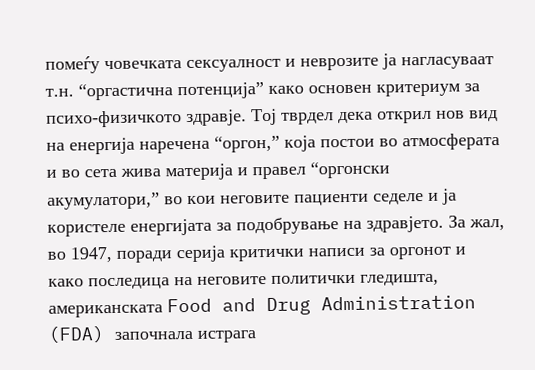помеѓу човечката сексуалност и неврозите ја нагласуваат т.н. “оргастична потенција” како основен критериум за психо-физичкото здравје. Тој тврдел дека открил нов вид на енергија наречена “оргон,” која постои во атмосферата и во сета жива материја и правел “оргонски акумулатори,” во кои неговите пациенти седеле и ја користеле енергијата за подобрување на здравјето. За жал, во 1947, поради серија критички написи за оргонот и како последица на неговите политички гледишта, американската Food and Drug Administration (FDA) започнала истрага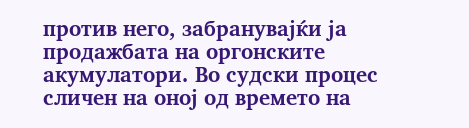против него, забранувајќи ја продажбата на оргонските акумулатори. Во судски процес сличен на оној од времето на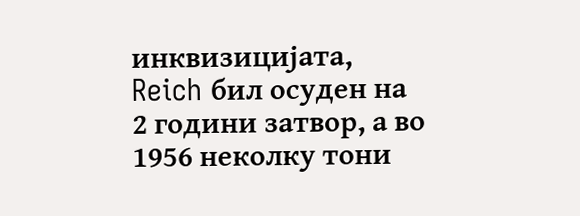инквизицијата, Reich бил осуден на 2 години затвор, а во 1956 неколку тони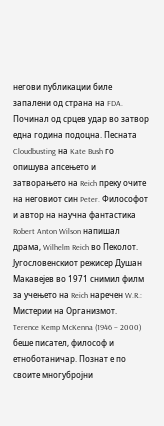негови публикации биле запалени од страна на FDA. Починал од срцев удар во затвор една година подоцна. Песната Cloudbusting на Kate Bush го опишува апсењето и затворањето на Reich преку очите на неговиот син Peter. Философот и автор на научна фантастика Robert Anton Wilson напишал драма, Wilhelm Reich во Пеколот. Југословенскиот режисер Душан Макавејев во 1971 снимил филм за учењето на Reich наречен W.R.: Мистерии на Организмот.
Terence Kemp McKenna (1946 – 2000) беше писател, философ и етноботаничар. Познат е по своите многубројни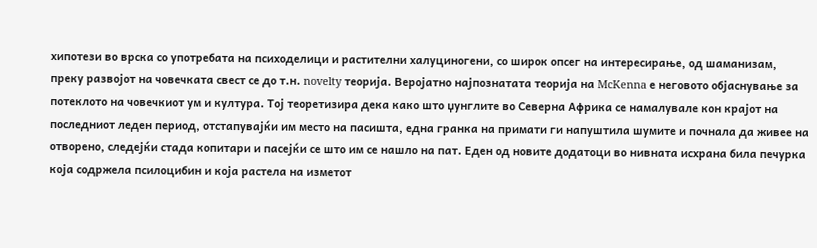хипотези во врска со употребата на психоделици и растителни халуциногени, со широк опсег на интересирање, од шаманизам, преку развојот на човечката свест се до т.н. novelty теорија. Веројатно најпознатата теорија на McKenna е неговото објаснување за потеклото на човечкиот ум и култура. Тој теоретизира дека како што џунглите во Северна Африка се намалувале кон крајот на последниот леден период, отстапувајќи им место на пасишта, една гранка на примати ги напуштила шумите и почнала да живее на отворено, следејќи стада копитари и пасејќи се што им се нашло на пат. Еден од новите додатоци во нивната исхрана била печурка која содржела псилоцибин и која растела на изметот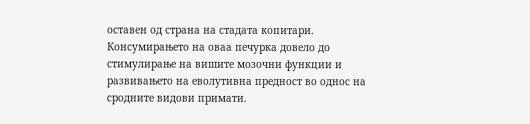оставен од страна на стадата копитари. Консумирањето на оваа печурка довело до стимулирање на вишите мозочни функции и развивањето на еволутивна предност во однос на сродните видови примати.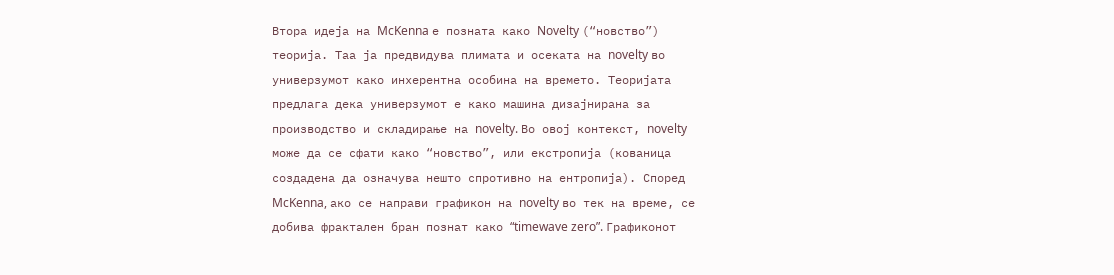Втора идеја на McKenna е позната како Novelty (“новство”) теорија. Таа ја предвидува плимата и осеката на novelty во универзумот како инхерентна особина на времето. Теоријата предлага дека универзумот е како машина дизајнирана за производство и складирање на novelty. Во овој контекст, novelty може да се сфати како “новство”, или екстропија (кованица создадена да означува нешто спротивно на ентропија). Според McKenna, ако се направи графикон на novelty во тек на време, се добива фрактален бран познат како “timewave zero”. Графиконот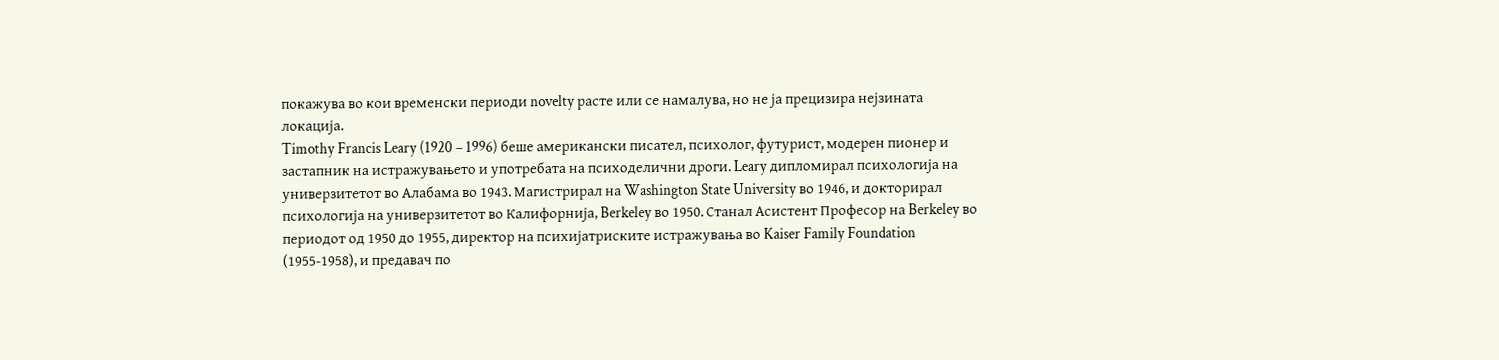покажува во кои временски периоди novelty расте или се намалува, но не ја прецизира нејзината локација.
Timothy Francis Leary (1920 – 1996) беше американски писател, психолог, футурист, модерен пионер и застапник на истражувањето и употребата на психоделични дроги. Leary дипломирал психологија на универзитетот во Алабама во 1943. Магистрирал на Washington State University во 1946, и докторирал психологија на универзитетот во Калифорнија, Berkeley во 1950. Станал Асистент Професор на Berkeley во периодот од 1950 до 1955, директор на психијатриските истражувања во Kaiser Family Foundation (1955-1958), и предавач по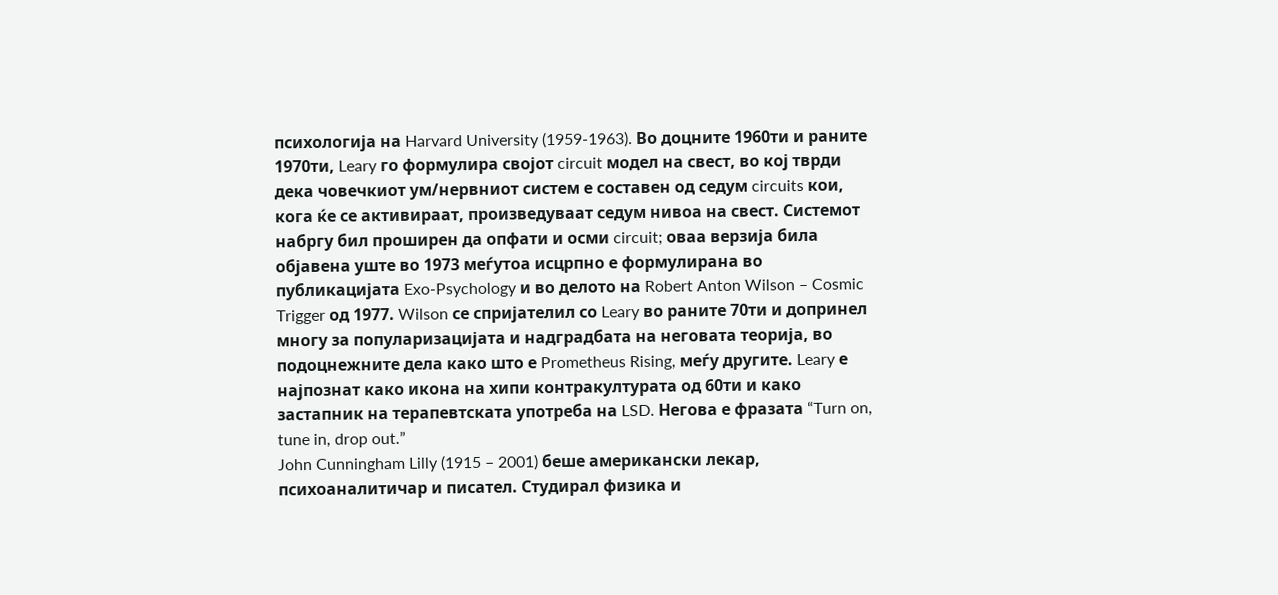психологија на Harvard University (1959-1963). Во доцните 1960ти и раните 1970ти, Leary го формулира својот circuit модел на свест, во кој тврди дека човечкиот ум/нервниот систем е составен од седум circuits кои, кога ќе се активираат, произведуваат седум нивоа на свест. Системот набргу бил проширен да опфати и осми circuit; оваа верзија била објавена уште во 1973 меѓутоа исцрпно е формулирана во публикацијата Exo-Psychology и во делото на Robert Anton Wilson – Cosmic Trigger од 1977. Wilson се спријателил со Leary во раните 70ти и допринел многу за популаризацијата и надградбата на неговата теорија, во подоцнежните дела како што е Prometheus Rising, меѓу другите. Leary е најпознат како икона на хипи контракултурата од 60ти и како застапник на терапевтската употреба на LSD. Негова е фразата “Turn on, tune in, drop out.”
John Cunningham Lilly (1915 – 2001) беше американски лекар, психоаналитичар и писател. Студирал физика и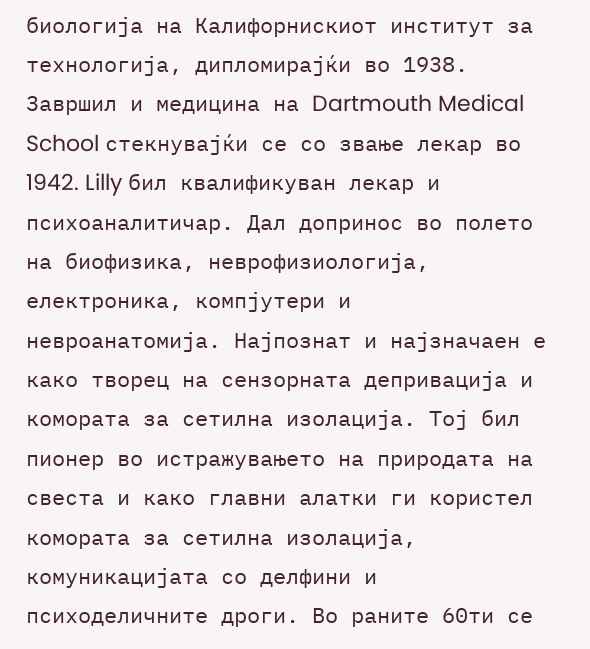биологија на Калифорнискиот институт за технологија, дипломирајќи во 1938. Завршил и медицина на Dartmouth Medical School стекнувајќи се со звање лекар во 1942. Lilly бил квалификуван лекар и психоаналитичар. Дал допринос во полето на биофизика, неврофизиологија, електроника, компјутери и невроанатомија. Најпознат и најзначаен е како творец на сензорната депривација и комората за сетилна изолација. Тој бил пионер во истражувањето на природата на свеста и како главни алатки ги користел комората за сетилна изолација, комуникацијата со делфини и психоделичните дроги. Во раните 60ти се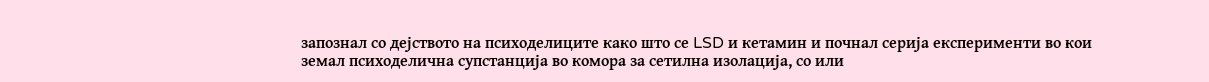запознал со дејството на психоделиците како што се LSD и кетамин и почнал серија експерименти во кои земал психоделична супстанција во комора за сетилна изолација, со или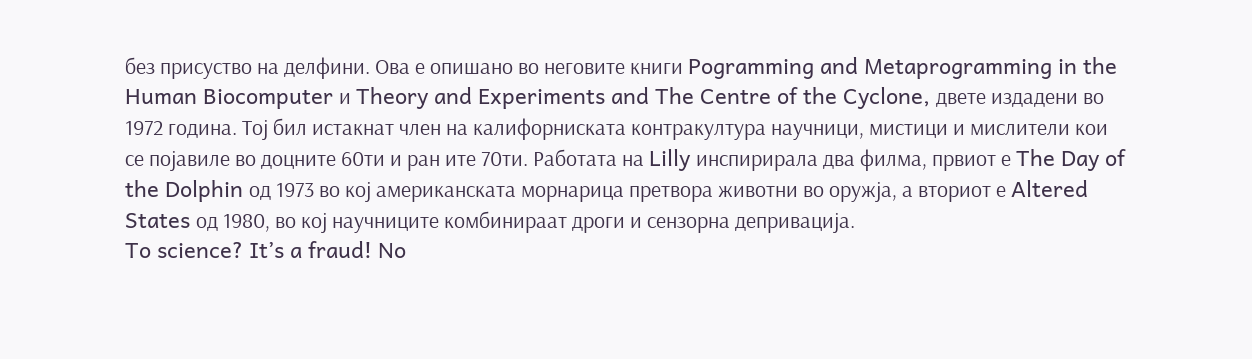без присуство на делфини. Ова е опишано во неговите книги Pogramming and Metaprogramming in the Human Biocomputer и Theory and Experiments and The Centre of the Cyclone, двете издадени во 1972 година. Тој бил истакнат член на калифорниската контракултура научници, мистици и мислители кои се појавиле во доцните 60ти и ран ите 70ти. Работата на Lilly инспирирала два филма, првиот е The Day of the Dolphin од 1973 во кој американската морнарица претвора животни во оружја, а вториот е Altered States од 1980, во кој научниците комбинираат дроги и сензорна депривација.
To science? It’s a fraud! No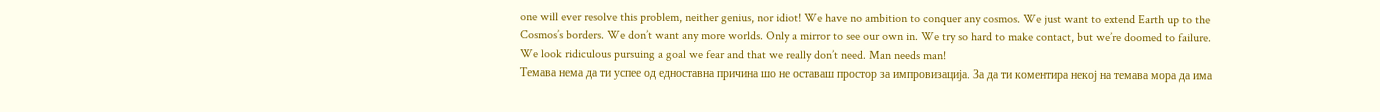one will ever resolve this problem, neither genius, nor idiot! We have no ambition to conquer any cosmos. We just want to extend Earth up to the Cosmos’s borders. We don’t want any more worlds. Only a mirror to see our own in. We try so hard to make contact, but we’re doomed to failure. We look ridiculous pursuing a goal we fear and that we really don’t need. Man needs man!
Темава нема да ти успее од едноставна причина шо не оставаш простор за импровизација. За да ти коментира некој на темава мора да има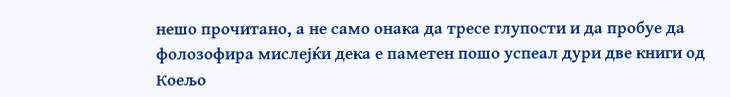нешо прочитано, а не само онака да тресе глупости и да пробуе да фолозофира мислејќи дека е паметен пошо успеал дури две книги од Коељо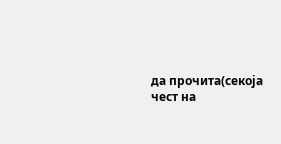да прочита(секоја чест на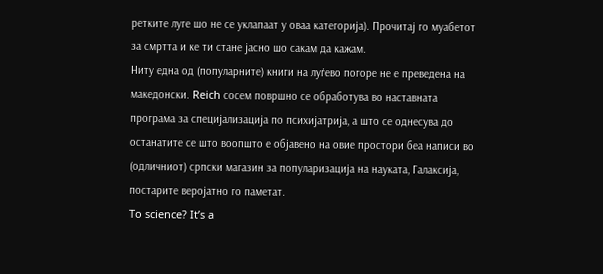ретките луге шо не се уклапаат у оваа категорија). Прочитај го муабетот за смртта и ке ти стане јасно шо сакам да кажам.
Ниту една од (популарните) книги на луѓево погоре не е преведена на македонски. Reich сосем површно се обработува во наставната програма за специјализација по психијатрија, а што се однесува до останатите се што воопшто е објавено на овие простори беа написи во (одличниот) српски магазин за популаризација на науката, Галаксија, постарите веројатно го паметат.
To science? It’s a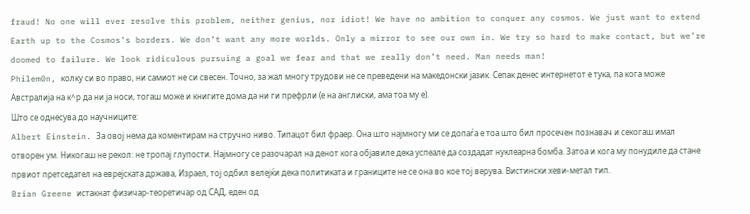fraud! No one will ever resolve this problem, neither genius, nor idiot! We have no ambition to conquer any cosmos. We just want to extend Earth up to the Cosmos’s borders. We don’t want any more worlds. Only a mirror to see our own in. We try so hard to make contact, but we’re doomed to failure. We look ridiculous pursuing a goal we fear and that we really don’t need. Man needs man!
Philem0n, колку си во право, ни самиот не си свесен. Точно, за жал многу трудови не се преведени на македонски јазик. Сепак денес интернетот е тука, па кога може Австралија на к^р да ни ја носи, тогаш може и книгите дома да ни ги префрли (е на англиски, ама тоа му е).
Што се однесува до научниците:
Albert Einstein. За овој нема да коментирам на стручно ниво. Типацот бил фраер. Она што најмногу ми се допаѓа е тоа што бил просечен познавач и секогаш имал отворен ум. Никогаш не рекол: не тропај глупости. Најмногу се разочарал на денот кога објавиле дека успеале да создадат нуклеарна бомба. Затоа и кога му понудиле да стане првиот претседател на еврејската држава, Израел, тој одбил велејќи дека политиката и границите не се она во кое тој верува. Вистински хеви-метал тип.
Brian Greene истакнат физичар-теоретичар од САД, еден од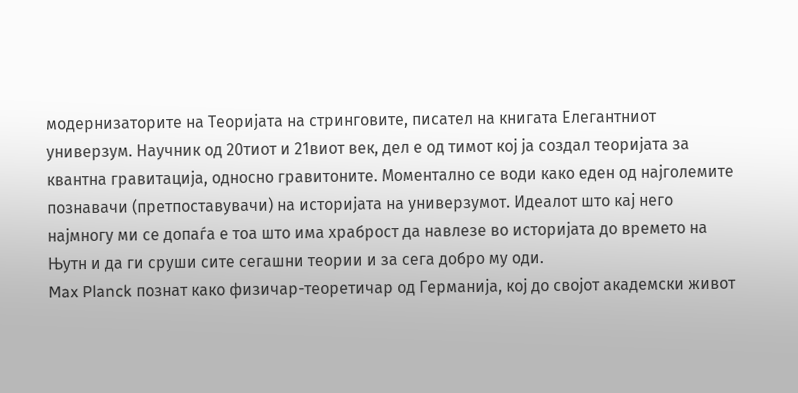модернизаторите на Теоријата на стринговите, писател на книгата Елегантниот универзум. Научник од 20тиот и 21виот век, дел е од тимот кој ја создал теоријата за квантна гравитација, односно гравитоните. Моментално се води како еден од најголемите познавачи (претпоставувачи) на историјата на универзумот. Идеалот што кај него најмногу ми се допаѓа е тоа што има храброст да навлезе во историјата до времето на Њутн и да ги сруши сите сегашни теории и за сега добро му оди.
Max Planck познат како физичар-теоретичар од Германија, кој до својот академски живот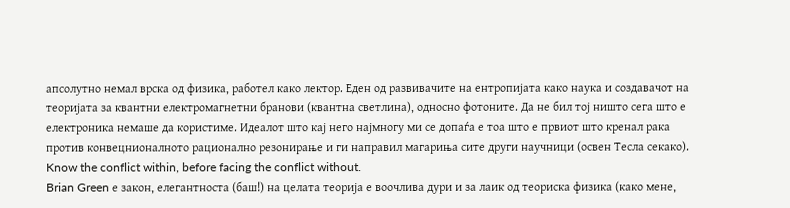апсолутно немал врска од физика, работел како лектор. Еден од развивачите на ентропијата како наука и создавачот на теоријата за квантни електромагнетни бранови (квантна светлина), односно фотоните. Да не бил тој ништо сега што е електроника немаше да користиме. Идеалот што кај него најмногу ми се допаѓа е тоа што е првиот што кренал рака против конвецнионалното рационално резонирање и ги направил магариња сите други научници (освен Тесла секако).
Know the conflict within, before facing the conflict without.
Brian Green е закон, елегантноста (баш!) на целата теорија е воочлива дури и за лаик од теориска физика (како мене,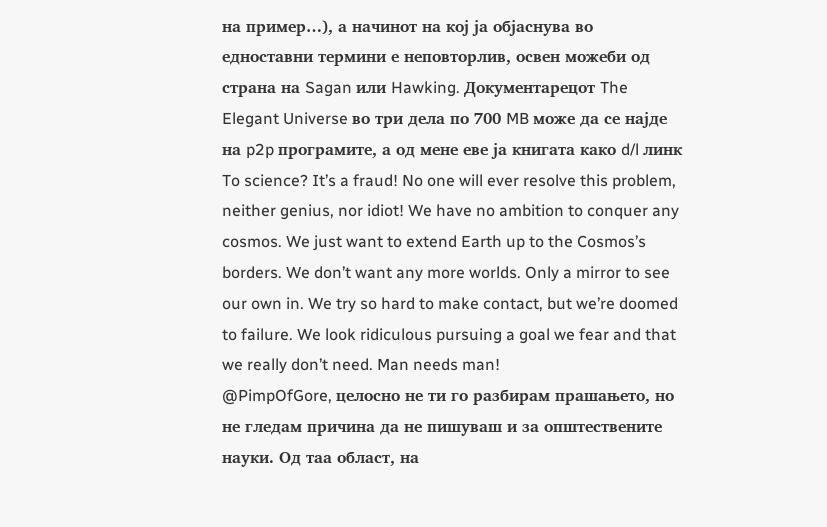на пример…), а начинот на кој ја објаснува во едноставни термини е неповторлив, освен можеби од страна на Sagan или Hawking. Документарецот The Elegant Universe во три дела по 700 MB може да се најде на p2p програмите, а од мене еве ја книгата како d/l линк
To science? It’s a fraud! No one will ever resolve this problem, neither genius, nor idiot! We have no ambition to conquer any cosmos. We just want to extend Earth up to the Cosmos’s borders. We don’t want any more worlds. Only a mirror to see our own in. We try so hard to make contact, but we’re doomed to failure. We look ridiculous pursuing a goal we fear and that we really don’t need. Man needs man!
@PimpOfGore, целосно не ти го разбирам прашањето, но не гледам причина да не пишуваш и за општествените науки. Од таа област, на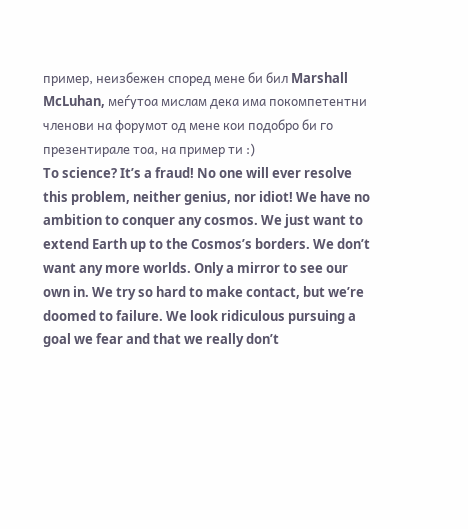пример, неизбежен според мене би бил Marshall McLuhan, меѓутоа мислам дека има покомпетентни членови на форумот од мене кои подобро би го презентирале тоа, на пример ти :)
To science? It’s a fraud! No one will ever resolve this problem, neither genius, nor idiot! We have no ambition to conquer any cosmos. We just want to extend Earth up to the Cosmos’s borders. We don’t want any more worlds. Only a mirror to see our own in. We try so hard to make contact, but we’re doomed to failure. We look ridiculous pursuing a goal we fear and that we really don’t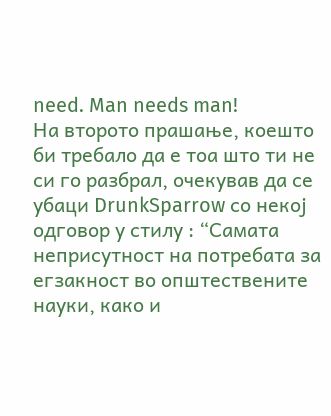need. Man needs man!
На второто прашање, коешто би требало да е тоа што ти не си го разбрал, очекував да се убаци DrunkSparrow со некој одговор у стилу : “Самата неприсутност на потребата за егзакност во општествените науки, како и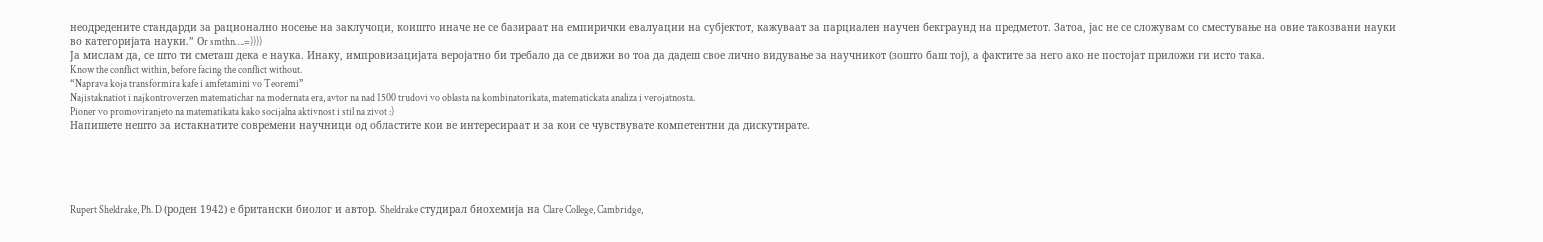неодредените стандарди за рационално носење на заклучоци, коишто иначе не се базираат на емпирички евалуации на субјектот, кажуваат за парциалeн научeн бекграунд на предметот. Затоа, јас не се сложувам со сместување на овие такозвани науки во категоријата науки.” Оr smthn….=))))
Ја мислам да, се што ти сметаш дека е наука. Инаку, импровизацијата веројатно би требало да се движи во тоа да дадеш свое лично видување за научникот (зошто баш тој), а фактите за него ако не постојат приложи ги исто така.
Know the conflict within, before facing the conflict without.
“Naprava koja transformira kafe i amfetamini vo Teoremi”
Najistaknatiot i najkontroverzen matematichar na modernata era, avtor na nad 1500 trudovi vo oblasta na kombinatorikata, matematickata analiza i verojatnosta.
Pioner vo promoviranjeto na matematikata kako socijalna aktivnost i stil na zivot :)
Напишете нешто за истакнатите современи научници од областите кои ве интересираат и за кои се чувствувате компетентни да дискутирате.





Rupert Sheldrake, Ph. D (роден 1942) е британски биолог и автор. Sheldrake студирал биохемија на Clare College, Cambridge,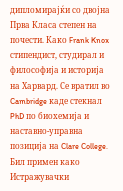дипломирајќи со двојна Прва Класа степен на почести. Како Frank Knox стипендист, студирал и философија и историја на Харвард. Се вратил во Cambridge каде стекнал PhD по биохемија и наставно-управна позиција на Clare College. Бил примен како Истражувачки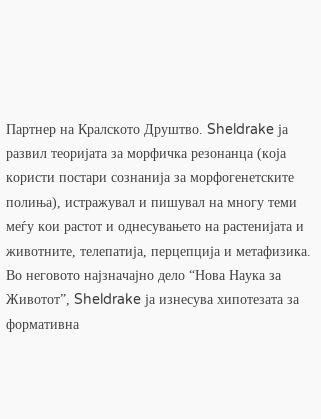Партнер на Кралското Друштво. Sheldrake ја развил теоријата за морфичка резонанца (која користи постари сознанија за морфогенетските полиња), истражувал и пишувал на многу теми меѓу кои растот и однесувањето на растенијата и животните, телепатија, перцепција и метафизика. Во неговото најзначајно дело “Нова Наука за Животот”, Sheldrake ја изнесува хипотезата за формативна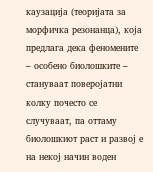каузација (теоријата за морфичка резонанца), која предлага дека феномените – особено биолошките – стануваат поверојатни колку почесто се случуваат, па оттаму биолошкиот раст и развој е на некој начин воден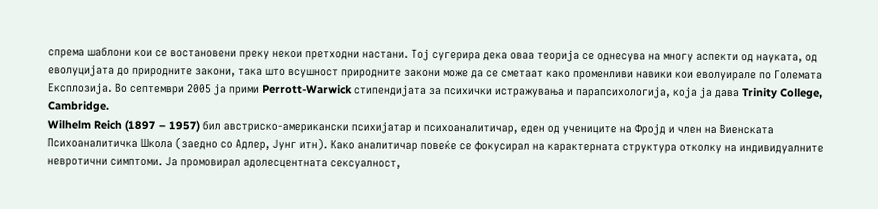спрема шаблони кои се востановени преку некои претходни настани. Тој сугерира дека оваа теорија се однесува на многу аспекти од науката, од еволуцијата до природните закони, така што всушност природните закони може да се сметаат како променливи навики кои еволуирале по Големата Експлозија. Во септември 2005 ја прими Perrott-Warwick стипендијата за психички истражувања и парапсихологија, која ја дава Trinity College, Cambridge.
Wilhelm Reich (1897 – 1957) бил австриско-американски психијатар и психоаналитичар, еден од учениците на Фројд и член на Виенската Психоаналитичка Школа (заедно со Адлер, Јунг итн). Како аналитичар повеќе се фокусирал на карактерната структура отколку на индивидуалните невротични симптоми. Ја промовирал адолесцентната сексуалност,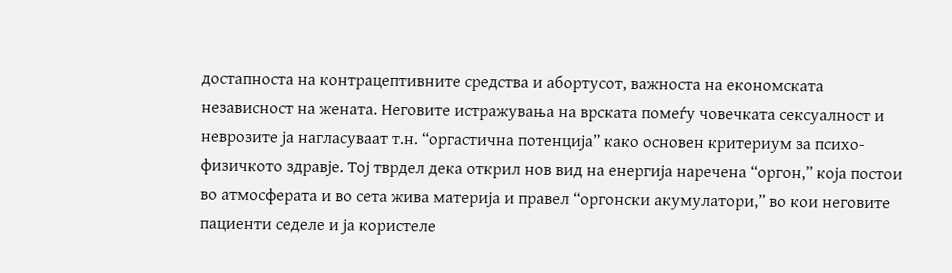достапноста на контрацептивните средства и абортусот, важноста на економската независност на жената. Неговите истражувања на врската помеѓу човечката сексуалност и неврозите ја нагласуваат т.н. “оргастична потенција” како основен критериум за психо-физичкото здравје. Тој тврдел дека открил нов вид на енергија наречена “оргон,” која постои во атмосферата и во сета жива материја и правел “оргонски акумулатори,” во кои неговите пациенти седеле и ја користеле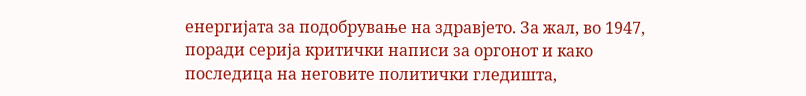енергијата за подобрување на здравјето. За жал, во 1947, поради серија критички написи за оргонот и како последица на неговите политички гледишта,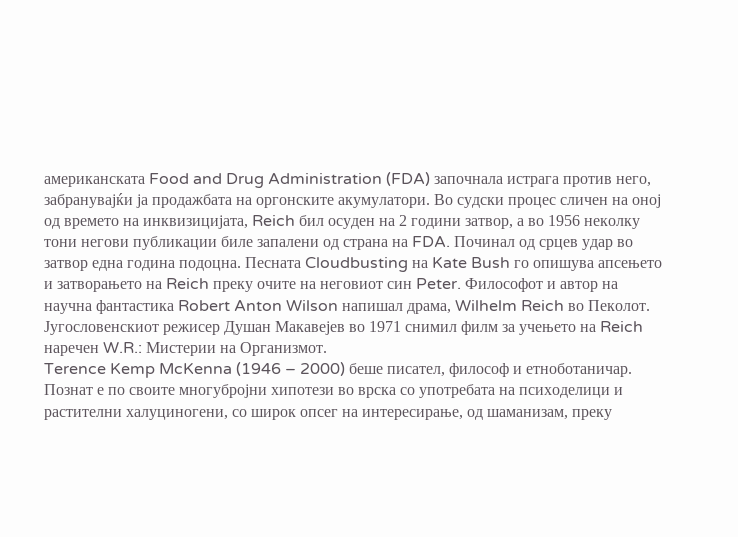американската Food and Drug Administration (FDA) започнала истрага против него, забранувајќи ја продажбата на оргонските акумулатори. Во судски процес сличен на оној од времето на инквизицијата, Reich бил осуден на 2 години затвор, а во 1956 неколку тони негови публикации биле запалени од страна на FDA. Починал од срцев удар во затвор една година подоцна. Песната Cloudbusting на Kate Bush го опишува апсењето и затворањето на Reich преку очите на неговиот син Peter. Философот и автор на научна фантастика Robert Anton Wilson напишал драма, Wilhelm Reich во Пеколот. Југословенскиот режисер Душан Макавејев во 1971 снимил филм за учењето на Reich наречен W.R.: Мистерии на Организмот.
Terence Kemp McKenna (1946 – 2000) беше писател, философ и етноботаничар. Познат е по своите многубројни хипотези во врска со употребата на психоделици и растителни халуциногени, со широк опсег на интересирање, од шаманизам, преку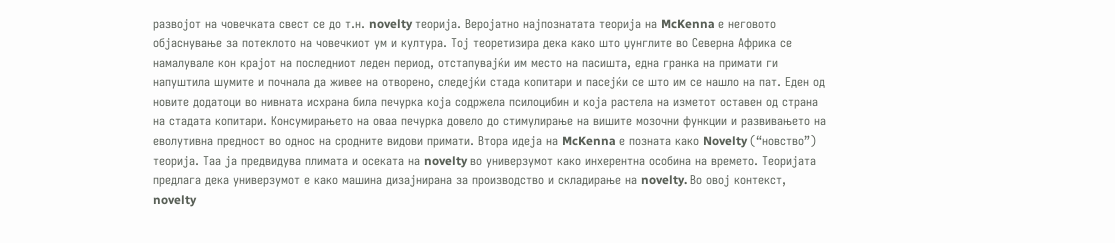развојот на човечката свест се до т.н. novelty теорија. Веројатно најпознатата теорија на McKenna е неговото објаснување за потеклото на човечкиот ум и култура. Тој теоретизира дека како што џунглите во Северна Африка се намалувале кон крајот на последниот леден период, отстапувајќи им место на пасишта, една гранка на примати ги напуштила шумите и почнала да живее на отворено, следејќи стада копитари и пасејќи се што им се нашло на пат. Еден од новите додатоци во нивната исхрана била печурка која содржела псилоцибин и која растела на изметот оставен од страна на стадата копитари. Консумирањето на оваа печурка довело до стимулирање на вишите мозочни функции и развивањето на еволутивна предност во однос на сродните видови примати. Втора идеја на McKenna е позната како Novelty (“новство”) теорија. Таа ја предвидува плимата и осеката на novelty во универзумот како инхерентна особина на времето. Теоријата предлага дека универзумот е како машина дизајнирана за производство и складирање на novelty. Во овој контекст, novelty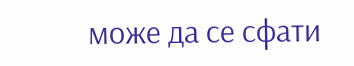може да се сфати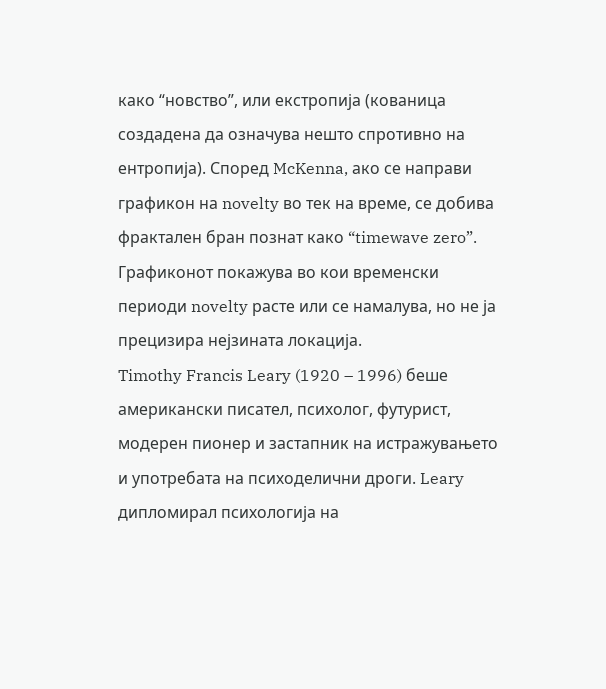како “новство”, или екстропија (кованица создадена да означува нешто спротивно на ентропија). Според McKenna, ако се направи графикон на novelty во тек на време, се добива фрактален бран познат како “timewave zero”. Графиконот покажува во кои временски периоди novelty расте или се намалува, но не ја прецизира нејзината локација.
Timothy Francis Leary (1920 – 1996) беше американски писател, психолог, футурист, модерен пионер и застапник на истражувањето и употребата на психоделични дроги. Leary дипломирал психологија на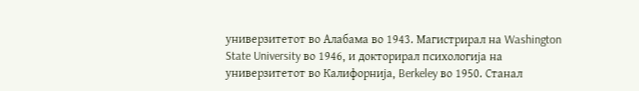универзитетот во Алабама во 1943. Магистрирал на Washington State University во 1946, и докторирал психологија на универзитетот во Калифорнија, Berkeley во 1950. Станал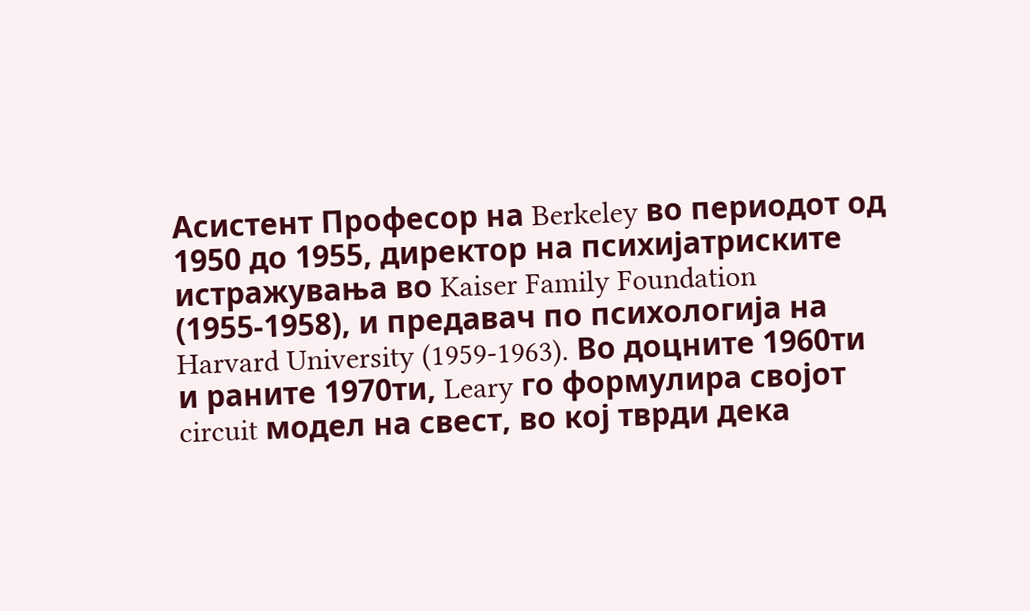Асистент Професор на Berkeley во периодот од 1950 до 1955, директор на психијатриските истражувања во Kaiser Family Foundation (1955-1958), и предавач по психологија на Harvard University (1959-1963). Во доцните 1960ти и раните 1970ти, Leary го формулира својот circuit модел на свест, во кој тврди дека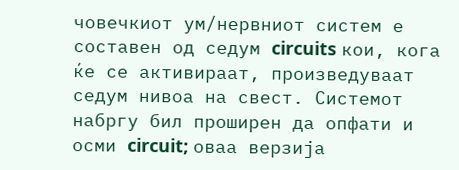човечкиот ум/нервниот систем е составен од седум circuits кои, кога ќе се активираат, произведуваат седум нивоа на свест. Системот набргу бил проширен да опфати и осми circuit; оваа верзија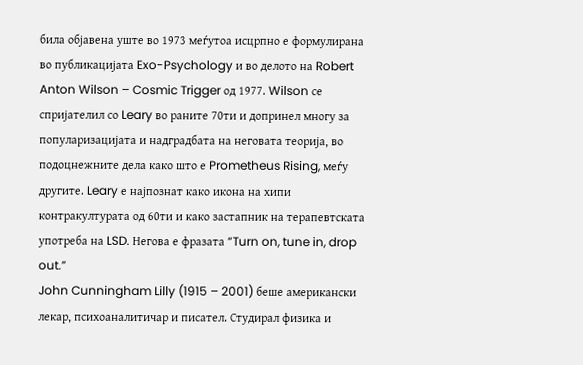била објавена уште во 1973 меѓутоа исцрпно е формулирана во публикацијата Exo-Psychology и во делото на Robert Anton Wilson – Cosmic Trigger од 1977. Wilson се спријателил со Leary во раните 70ти и допринел многу за популаризацијата и надградбата на неговата теорија, во подоцнежните дела како што е Prometheus Rising, меѓу другите. Leary е најпознат како икона на хипи контракултурата од 60ти и како застапник на терапевтската употреба на LSD. Негова е фразата “Turn on, tune in, drop out.”
John Cunningham Lilly (1915 – 2001) беше американски лекар, психоаналитичар и писател. Студирал физика и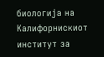биологија на Калифорнискиот институт за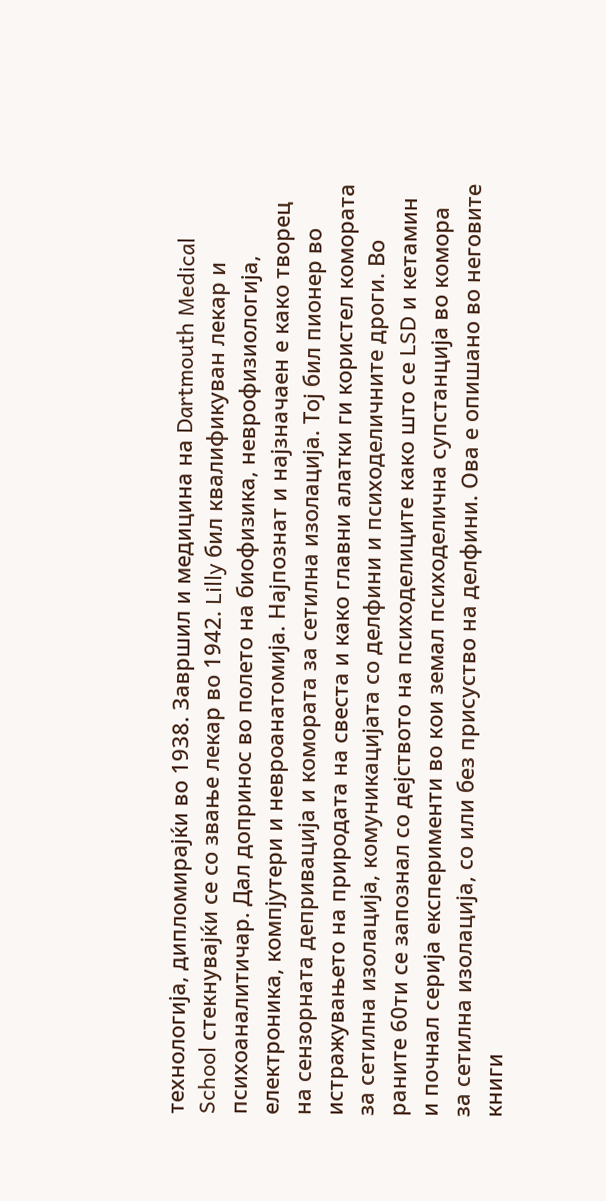технологија, дипломирајќи во 1938. Завршил и медицина на Dartmouth Medical School стекнувајќи се со звање лекар во 1942. Lilly бил квалификуван лекар и психоаналитичар. Дал допринос во полето на биофизика, неврофизиологија, електроника, компјутери и невроанатомија. Најпознат и најзначаен е како творец на сензорната депривација и комората за сетилна изолација. Тој бил пионер во истражувањето на природата на свеста и како главни алатки ги користел комората за сетилна изолација, комуникацијата со делфини и психоделичните дроги. Во раните 60ти се запознал со дејството на психоделиците како што се LSD и кетамин и почнал серија експерименти во кои земал психоделична супстанција во комора за сетилна изолација, со или без присуство на делфини. Ова е опишано во неговите книги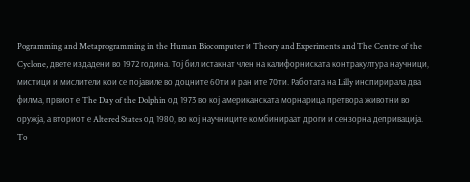Pogramming and Metaprogramming in the Human Biocomputer и Theory and Experiments and The Centre of the Cyclone, двете издадени во 1972 година. Тој бил истакнат член на калифорниската контракултура научници, мистици и мислители кои се појавиле во доцните 60ти и ран ите 70ти. Работата на Lilly инспирирала два филма, првиот е The Day of the Dolphin од 1973 во кој американската морнарица претвора животни во оружја, а вториот е Altered States од 1980, во кој научниците комбинираат дроги и сензорна депривација.
To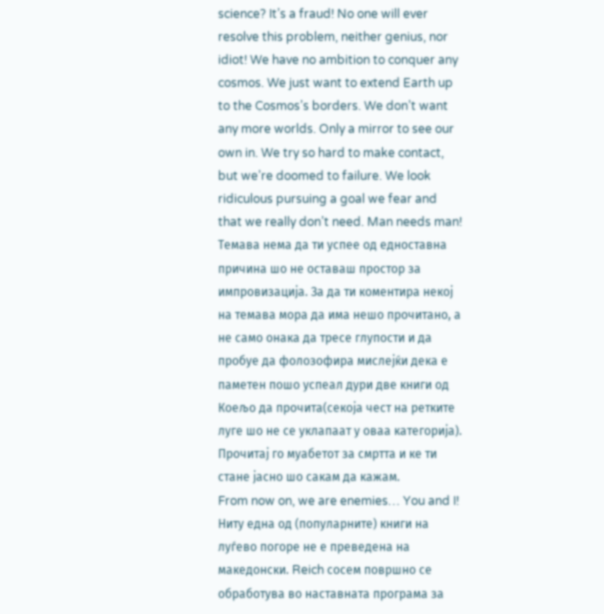science? It’s a fraud! No one will ever resolve this problem, neither genius, nor idiot! We have no ambition to conquer any cosmos. We just want to extend Earth up to the Cosmos’s borders. We don’t want any more worlds. Only a mirror to see our own in. We try so hard to make contact, but we’re doomed to failure. We look ridiculous pursuing a goal we fear and that we really don’t need. Man needs man!
Темава нема да ти успее од едноставна причина шо не оставаш простор за импровизација. За да ти коментира некој на темава мора да има нешо прочитано, а не само онака да тресе глупости и да пробуе да фолозофира мислејќи дека е паметен пошо успеал дури две книги од Коељо да прочита(секоја чест на ретките луге шо не се уклапаат у оваа категорија). Прочитај го муабетот за смртта и ке ти стане јасно шо сакам да кажам.
From now on, we are enemies… You and I!
Ниту една од (популарните) книги на луѓево погоре не е преведена на македонски. Reich сосем површно се обработува во наставната програма за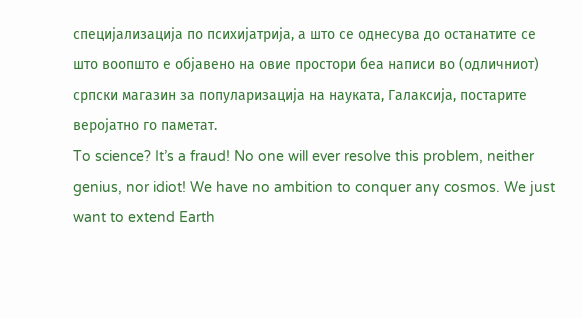специјализација по психијатрија, а што се однесува до останатите се што воопшто е објавено на овие простори беа написи во (одличниот) српски магазин за популаризација на науката, Галаксија, постарите веројатно го паметат.
To science? It’s a fraud! No one will ever resolve this problem, neither genius, nor idiot! We have no ambition to conquer any cosmos. We just want to extend Earth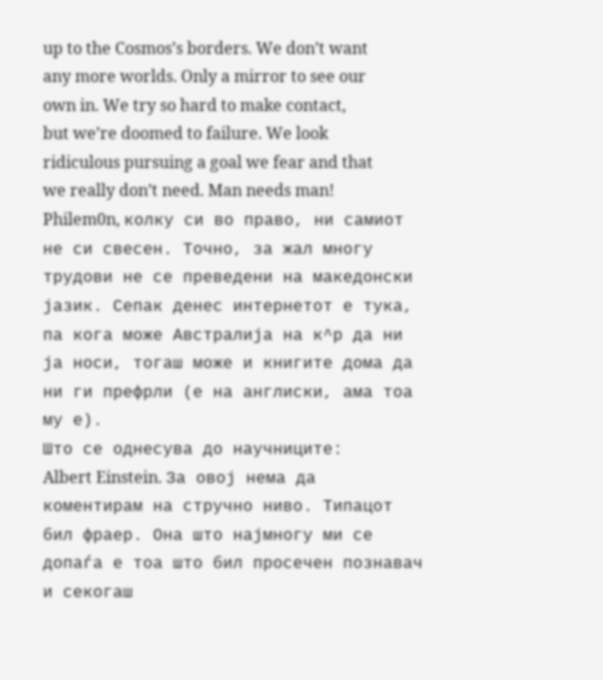up to the Cosmos’s borders. We don’t want any more worlds. Only a mirror to see our own in. We try so hard to make contact, but we’re doomed to failure. We look ridiculous pursuing a goal we fear and that we really don’t need. Man needs man!
Philem0n, колку си во право, ни самиот не си свесен. Точно, за жал многу трудови не се преведени на македонски јазик. Сепак денес интернетот е тука, па кога може Австралија на к^р да ни ја носи, тогаш може и книгите дома да ни ги префрли (е на англиски, ама тоа му е).
Што се однесува до научниците:
Albert Einstein. За овој нема да коментирам на стручно ниво. Типацот бил фраер. Она што најмногу ми се допаѓа е тоа што бил просечен познавач и секогаш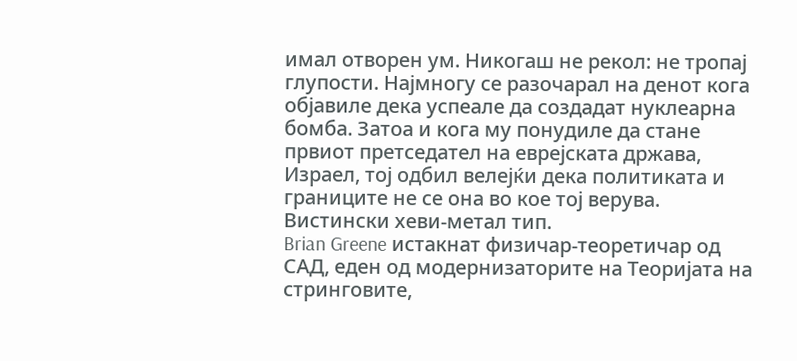имал отворен ум. Никогаш не рекол: не тропај глупости. Најмногу се разочарал на денот кога објавиле дека успеале да создадат нуклеарна бомба. Затоа и кога му понудиле да стане првиот претседател на еврејската држава, Израел, тој одбил велејќи дека политиката и границите не се она во кое тој верува. Вистински хеви-метал тип.
Brian Greene истакнат физичар-теоретичар од САД, еден од модернизаторите на Теоријата на стринговите,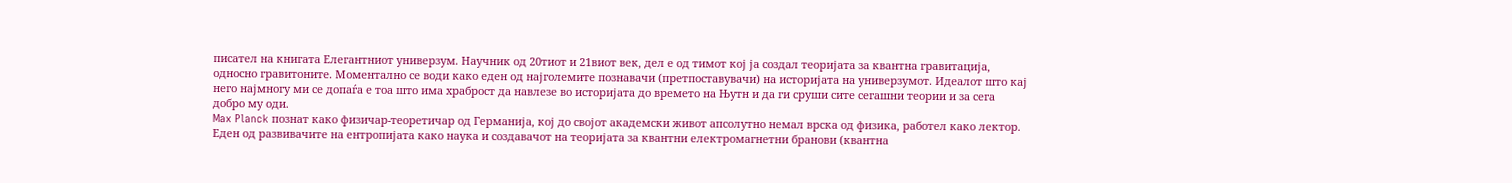писател на книгата Елегантниот универзум. Научник од 20тиот и 21виот век, дел е од тимот кој ја создал теоријата за квантна гравитација, односно гравитоните. Моментално се води како еден од најголемите познавачи (претпоставувачи) на историјата на универзумот. Идеалот што кај него најмногу ми се допаѓа е тоа што има храброст да навлезе во историјата до времето на Њутн и да ги сруши сите сегашни теории и за сега добро му оди.
Max Planck познат како физичар-теоретичар од Германија, кој до својот академски живот апсолутно немал врска од физика, работел како лектор. Еден од развивачите на ентропијата како наука и создавачот на теоријата за квантни електромагнетни бранови (квантна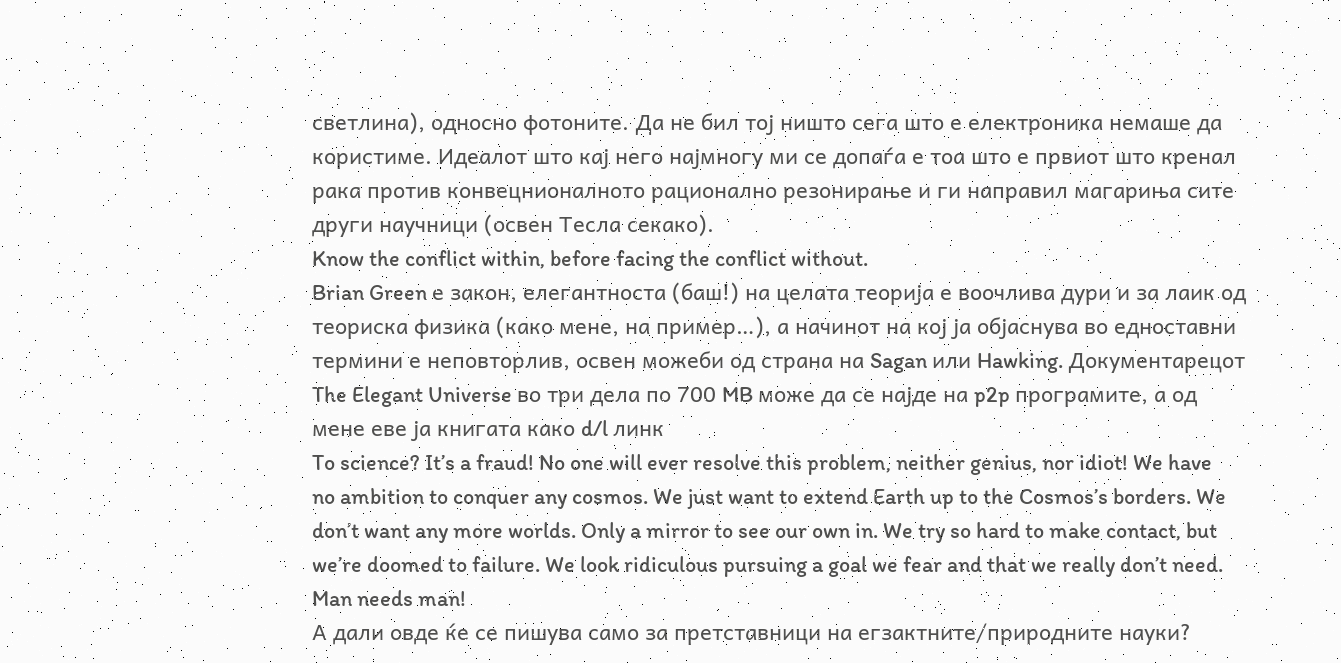светлина), односно фотоните. Да не бил тој ништо сега што е електроника немаше да користиме. Идеалот што кај него најмногу ми се допаѓа е тоа што е првиот што кренал рака против конвецнионалното рационално резонирање и ги направил магариња сите други научници (освен Тесла секако).
Know the conflict within, before facing the conflict without.
Brian Green е закон, елегантноста (баш!) на целата теорија е воочлива дури и за лаик од теориска физика (како мене, на пример…), а начинот на кој ја објаснува во едноставни термини е неповторлив, освен можеби од страна на Sagan или Hawking. Документарецот The Elegant Universe во три дела по 700 MB може да се најде на p2p програмите, а од мене еве ја книгата како d/l линк
To science? It’s a fraud! No one will ever resolve this problem, neither genius, nor idiot! We have no ambition to conquer any cosmos. We just want to extend Earth up to the Cosmos’s borders. We don’t want any more worlds. Only a mirror to see our own in. We try so hard to make contact, but we’re doomed to failure. We look ridiculous pursuing a goal we fear and that we really don’t need. Man needs man!
А дали овде ќе се пишува само за претставници на егзактните/природните науки?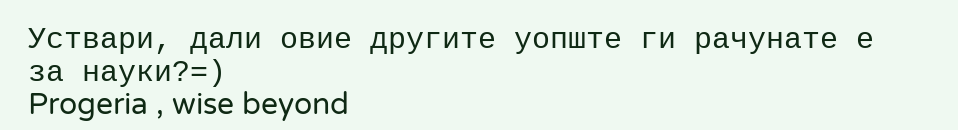Уствари, дали овие другите уопште ги рачунате е за науки?=)
Progeria , wise beyond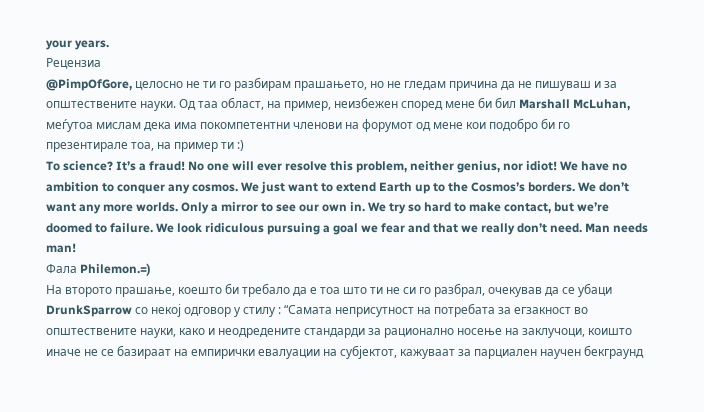your years.
Рецензиа
@PimpOfGore, целосно не ти го разбирам прашањето, но не гледам причина да не пишуваш и за општествените науки. Од таа област, на пример, неизбежен според мене би бил Marshall McLuhan, меѓутоа мислам дека има покомпетентни членови на форумот од мене кои подобро би го презентирале тоа, на пример ти :)
To science? It’s a fraud! No one will ever resolve this problem, neither genius, nor idiot! We have no ambition to conquer any cosmos. We just want to extend Earth up to the Cosmos’s borders. We don’t want any more worlds. Only a mirror to see our own in. We try so hard to make contact, but we’re doomed to failure. We look ridiculous pursuing a goal we fear and that we really don’t need. Man needs man!
Фала Philemon.=)
На второто прашање, коешто би требало да е тоа што ти не си го разбрал, очекував да се убаци DrunkSparrow со некој одговор у стилу : “Самата неприсутност на потребата за егзакност во општествените науки, како и неодредените стандарди за рационално носење на заклучоци, коишто иначе не се базираат на емпирички евалуации на субјектот, кажуваат за парциалeн научeн бекграунд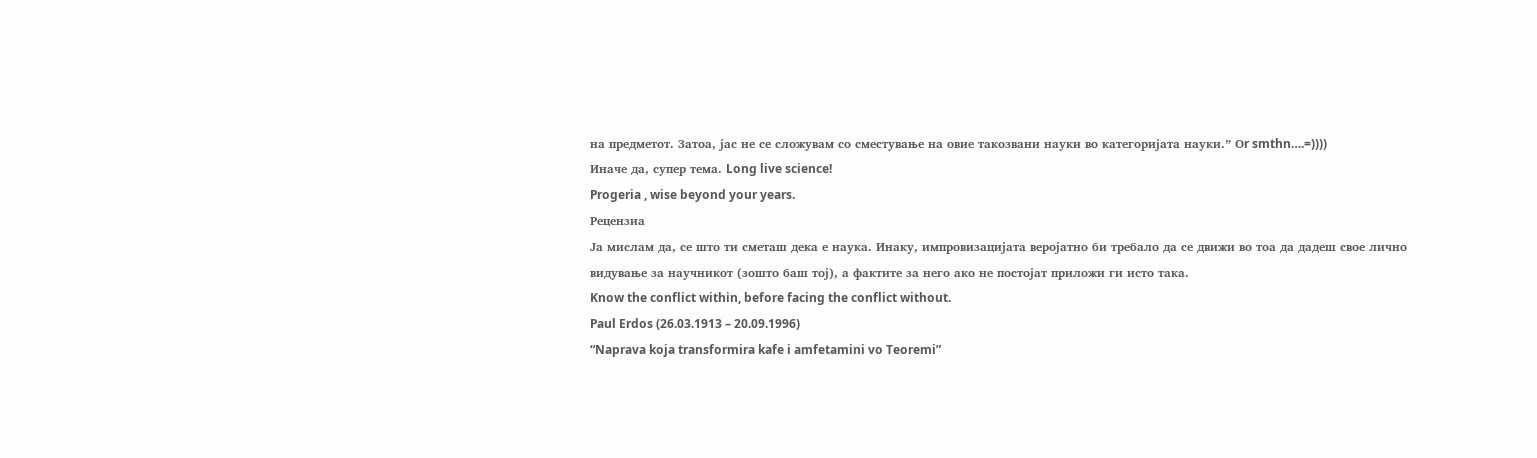на предметот. Затоа, јас не се сложувам со сместување на овие такозвани науки во категоријата науки.” Оr smthn….=))))
Иначе да, супер тема. Long live science!
Progeria , wise beyond your years.
Рецензиа
Ја мислам да, се што ти сметаш дека е наука. Инаку, импровизацијата веројатно би требало да се движи во тоа да дадеш свое лично видување за научникот (зошто баш тој), а фактите за него ако не постојат приложи ги исто така.
Know the conflict within, before facing the conflict without.
Paul Erdos (26.03.1913 – 20.09.1996)
“Naprava koja transformira kafe i amfetamini vo Teoremi”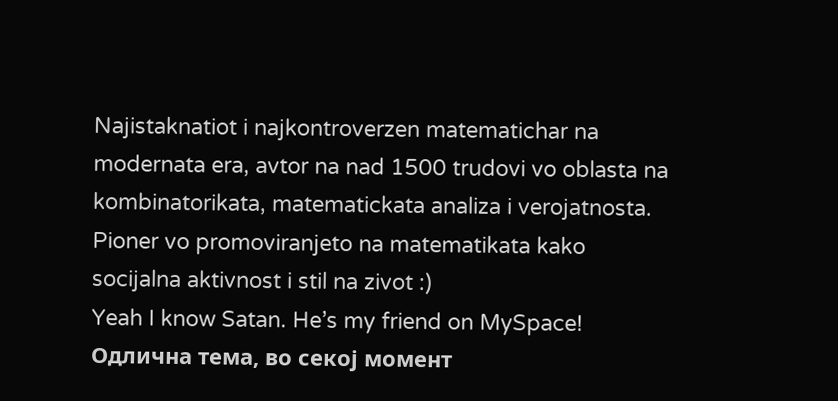Najistaknatiot i najkontroverzen matematichar na modernata era, avtor na nad 1500 trudovi vo oblasta na kombinatorikata, matematickata analiza i verojatnosta.
Pioner vo promoviranjeto na matematikata kako socijalna aktivnost i stil na zivot :)
Yeah I know Satan. He’s my friend on MySpace!
Одлична тема, во секој момент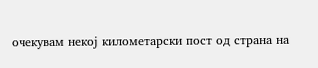очекувам некој километарски пост од страна на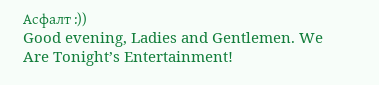Асфалт :))
Good evening, Ladies and Gentlemen. We Are Tonight’s Entertainment!